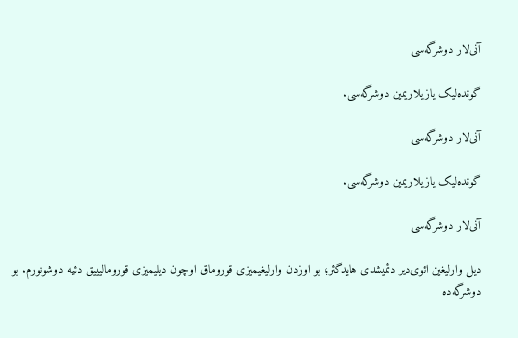آنی‌لار دوشرگه‌سی

گونده‌لیک یازیلاریمین دوشرگه‌سی.

آنی‌لار دوشرگه‌سی

گونده‌لیک یازیلاریمین دوشرگه‌سی.

آنی‌لار دوشرگه‌سی

دیل وارلیغین ائوی‌دیر دئمیشدی هایدگئر؛ بو اوزدن وارلیغیمیزی قوروماق اوچون دیلیمیزی قورومالیییق دئیه دوشونورم. بو دوشرگه‌ده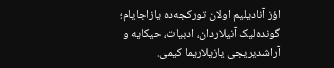اؤز آنادیلیم اولان تورکجه‌ده یازاجایام؛ گونده‌لیک آنیلاردان، ادبیات، حیکایه و آراشدیریجی یازیلاریما کیمی.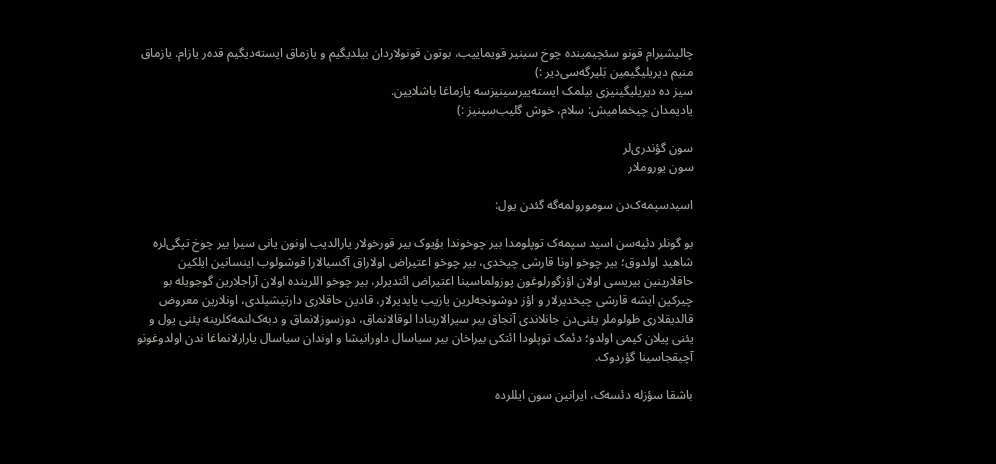چالیشیرام قونو سئچیمینده چوخ سینیر قویماییب، بوتون قونولاردان بیلدیگیم و یازماق ایسته‌دیگیم قده‌ر یازام. یازماق منیم دیریلیگیمین بَلیرگه‌سی‌دیر :)
سیز ده دیریلیگینیزی بیلمک ایسته‌ییرسینیزسه یازماغا باشلایین.
یادیمدان چیخمامیش: سلام، خوش گلیب‌سینیز :)

سون گؤندری‌لر
سون یوروملار

اسیدسپمه‌ک‌دن سومورولمه‌گه گئدن یول:

بو گونلر دئیه‌سن اسید سپمه‌ک توپلومدا بیر چوخوندا بؤیوک بیر قورخولار یارالدیب اونون یانی سیرا بیر چوخ تپگی‌لره شاهید اولدوق؛ بیر چوخو اونا قارشی چیخدی، بیر چوخو اعتیراض اولاراق آکسیالارا قوشولوب اینسانین ایلکین حاقلارینین بیریسی اولان اؤزگورلوغون پوزولماسینا اعتیراض ائتدیرلر، بیر چوخو اللرینده اولان آراجلارین گوجویله بو چیرکین ایشه قارشی چیخدیرلار و اؤز دوشونجه‌لرین یازیب یایدیرلار، قادین حاقلاری دارتیشیلدی، اونلارین معروض قالدیقلاری ظولوملر یئنی‌دن جانلاندی آنجاق بیر سیرالارینادا لوقالانماق، دوزسوزلانماق و دبه‌ک‌لنمه‌کلرینه یئنی یول و یئنی پیلان کیمی اولدو؛ دئمک توپلودا ائتکی بیراخان بیر سیاسال داورانیشا و اوندان سیاسال یارارلانماغا ندن اولدوغونو آچیقجاسینا گؤردوک.

باشقا سؤزله دئسه‌ک، ایرانین سون ایللرده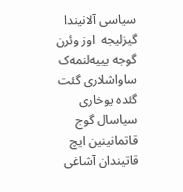سیاسی آلانیندا گیزلیجه  اوز وئرن گوجه یییه‌لنمه‌ک ساواشلاری گئت گئده یوخاری سیاسال گوج قاتمانینین ایچ قاتیندان آشاغی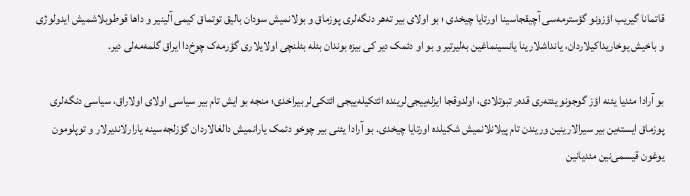قاتمانا گیریب اؤزونو گؤسترمه‌سی آچیقجاسینا اورتایا چیخدی ؛ بو اولای بیر ته‌هر دنگه‌لری پوزماق و بولانمیش سودان بالیق توتماق کیمی آلینیر و داها قوطوبلاشمیش ایدولوژی و باخیش یوخاریداکیلاردان، یانداشلارینا یانسینماغین به‌لیرتیر و بو او دئمک دیر کی بیزه بوندان بئله بئلنچی اولایلاری گؤرمه‌ک چوخ‌دا ایراق گلمه‌مه‌لی دیر.

بو آرادا مئدیا یئنه اؤز گوجونو یئته‌ری قده‌ر تبوتلادی، اولدوقجا ایزله‌ییجی‌لرینده ائتکیله‌ییجی ائتکی‌لر بیراخدی؛ منجه بو ایش تام بیر سیاسی اولای اولاراق، سیاسی دنگه‌لری پوزماق ایسته‌ین بیر سیرالارینین وریندن تام پیلانلانمیش شکیلده اورتایا چیخدی. بو آرادا یئنی بیر چوخو دئمک یارانمیش دالغالاردان گؤزلجه‌سینه یارارلاندیرلار و توپلومون یوغون قیسمی‌نین مئدیانین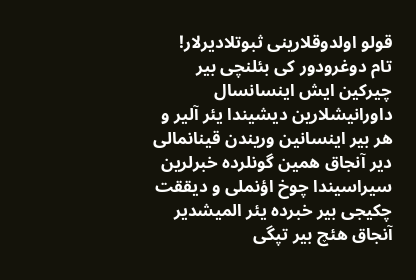قولو اولدوقلارینی ثبوتلادیرلار!
تام دوغرودور کی بئلنچی بیر  چیرکین ایش اینسانسال داورانیشلارین دیشیندا یئر آلیر و هر بیر اینسانین وریندن قینانمالی دیر آنجاق همین گونلرده خبرلرین سیراسیندا چوخ اؤنملی و دیققت چکیجی بیر خبرده یئر المیشدیر آنجاق هئچ بیر تپگی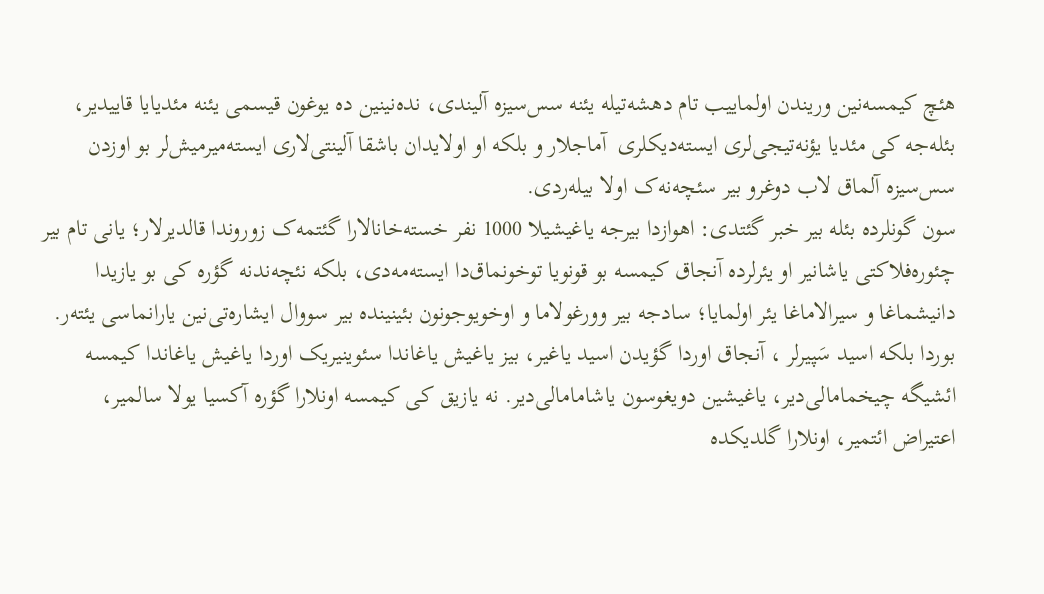هئچ کیمسه‌نین وریندن اولماییب تام دهشه‌تیله یئنه سس‌سیزه آلیندی، نده‌نینین ‌ده یوغون قیسمی یئنه مئدیایا قاییدیر، بئله‌جه کی مئدیا یؤنه‌تیجی‌لری ایسته‌دیکلری  آماجلار و بلکه‌ او اولایدان باشقا آلینتی‌لاری ایسته‌میرمیش‌لر بو اوزدن سس‌سیزه آلماق لاب دوغرو بیر سئچه‌نه‌ک اولا بیله‌ردی.
سون گونلرده بئله بیر خبر گئتدی: اهوازدا بیرجه یاغیشیلا 1000 نفر خسته‌خانالارا گئتمه‌ک زوروندا قالدیرلار؛ یانی تام بیر چئوره‌فلاکتی یاشانیر او یئرلرده آنجاق کیمسه بو قونویا توخونماق‌دا ایسته‌مه‌دی، بلکه نئچه‌ندنه گؤره کی بو یازیدا دانیشماغا و سیرالاماغا یئر اولمایا؛ سادجه بیر وورغولاما و اوخویوجونون بئینینده بیر سووال ایشاره‌تی‌نین یارانماسی یئته‌ر.
بوردا بلکه اسید سَپیرلر ، آنجاق اوردا گؤیدن اسید یاغیر، بیز یاغیش یاغاندا سئوینیریک اوردا یاغیش یاغاندا کیمسه ائشیگه چیخمامالی‌دیر، یاغیشین دویغوسون یاشامامالی‌دیر. نه یازیق کی کیمسه‌ اونلارا گؤره آکسیا یولا سالمیر، اعتیراض ائتمیر، اونلارا گلدیکده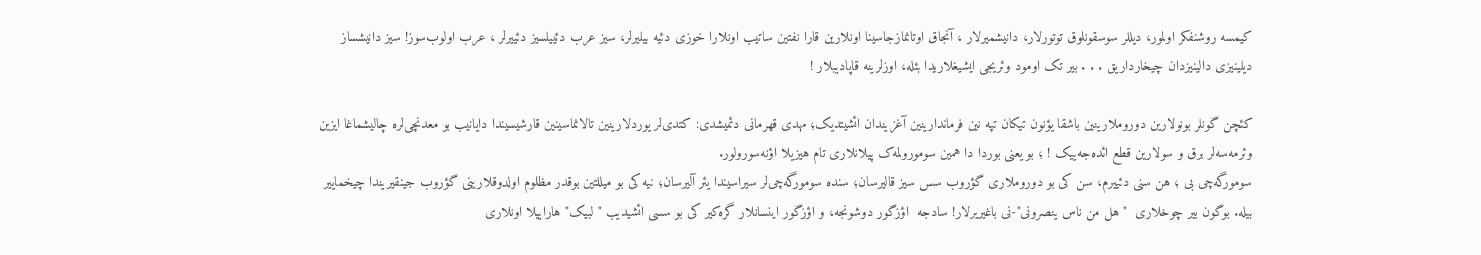کیمسه روشنفکر اولمور، دیللر سوسقونلوق توتورلار، دانیشمیرلار ، آنجاق اوتانمازجاسینا اونلارین قارا نفتین ساتیب اونلارا خوزی دئیه ‌بیلیرلر، سیز عرب دئییلسیز دئییرلر ، عرب اولوب‌سوز! سیز دانیشساز دیلینیزی دالینیزدان چیخارداریق . . . بیر تک اومود وئریجی ایشیغلاریدا بئله، اوزلرینه قاپادیبلار !

کئچن گونلر بونولارین دوروملارینین باشقا یؤنون تیکان تپه نین فرماندارینین آغزیندان ائشیتدیک؛ مهدی قهرمانی دئمیشدی: کتدی‌لر یوردلارینین تالانماسینین قارشیسیندا دایانیب بو معدنچی‌لره چالیشماغا ایزین وئرمه‌سه‌لر برق و سولارین قطع ائده‌جه‌ییک ! ؛ بو یعنی بوردا دا همین سومورولمه‌ک پیلانلاری تام هیزیلا اؤنه‌سورولور.
سومورگه‌چی بی ؛ هن سنی دئییرم، سن کی بو دوروملاری گؤروب سس سیز قالیرسان؛ سنده سومورگه‌چی‌لر سیراسیندا یئر آلیرسان؛ نیه کی بو میللتین بوقدر مظلوم اولدوقلارینی گؤروب جینقیریندا چیخماییر بیله. بوگون بیر چوخلاری  "هل من ناس ینصرونی"-نی باغیریرلار! سادجه  اؤزگور دوشونجه، و اؤزگور اینسانلار گره‌کیر کی بو سسی ائشیدیب "لبیک" هاراییلا اونلاری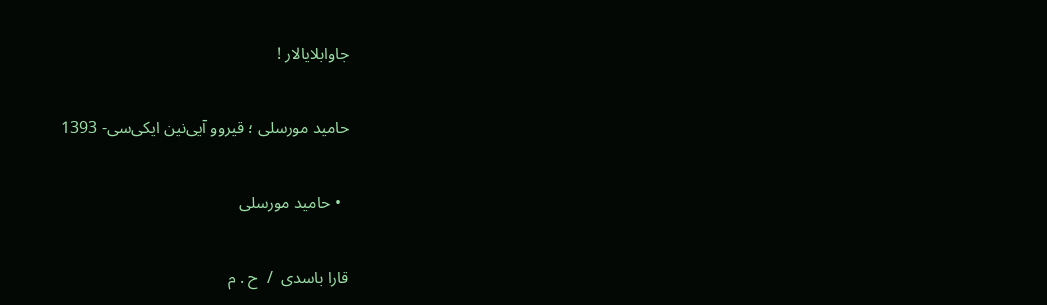جاوابلایالار !

حامید مورسلی ؛ قیروو آیی‌نین ایکی‌سی- 1393

  • حامید مورسلی

قارا باسدی  /  ح . م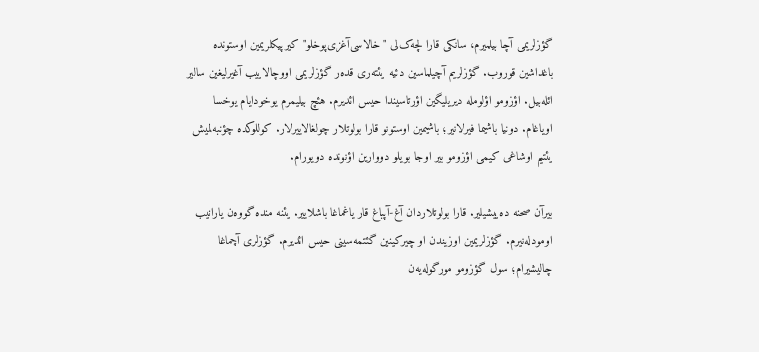گؤزلریمی آچا بیلمیرم، سانکی قارا لچه‌ک‌لی "خالاسی‌آغزی‌پوخلو" کیرپیکلریمین اوستونده باغداشین قوروب. گؤزلریم آچیلماسین دئیه یئته‌ری قده‌ر گؤزلریمی اووچالاییب آغیرلیغین سالیر ائله‌بیل. اؤزومو اؤلومله دیریلیگین اؤرتاسیندا حیس ائدیرم. هئچ بیلیمرم یوخودایام یوخسا اویاغام. دونیا باشیما فیرلانیر؛ باشیمین اوستونو قارا بولوتلار چولغالاییرلار. کوللوکده چؤنبه‌لمیش یئتیم اوشاغی کیمی اؤزومو بیر اوجا بویلو دووارین اؤنونده دویورام.

بیرآن صحنه ده‌ییشیلیر. قارا بولوتلاردان آغ-آپباغ قار یاغماغا باشلاییر. یئنه منده گووه‌ن یارانیب اومودله‌نیرم. گؤزلریمین اوزیندن او چیرکینین گئتمه‌سینی حیس ائدیرم. گؤزلری آچماغا چالیشیرام؛ سول گؤزومو مورگوله‌یه‌ن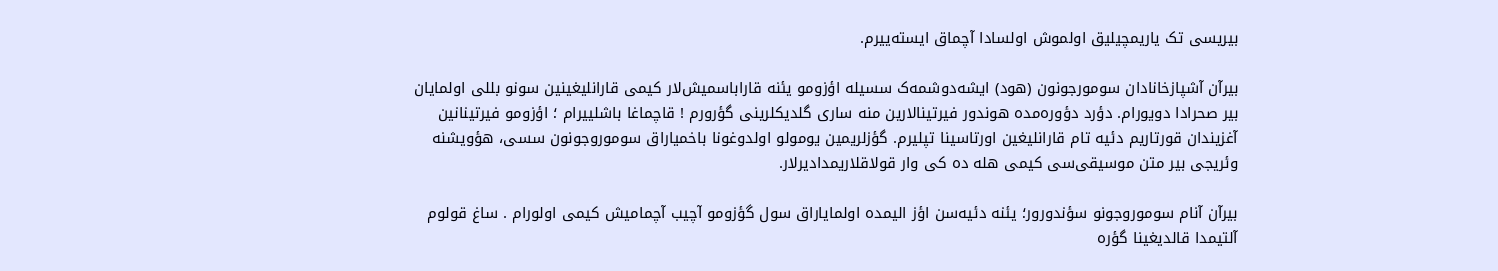بیریسی تک یاریمچیلیق اولموش اولسادا آچماق ایسته‌ییرم.

بیرآن آشپازخانادان سومورجونون (هود) ایشه‌دوشمه‌ک سسیله اؤزومو یئنه قاراباسمیش‌لار کیمی قارانلیغینین سونو بللی اولمایان بیر صحرادا دویورام. دؤرد دؤوره‌مده هوندور فیرتینالارین منه ساری گلدیکلرینی گؤرورم ! قاچماغا باشلییرام ؛ اؤزومو فیرتینانین آغزیندان قورتاریم دئیه تام قارانلیغین اورتاسینا تپلیرم. گؤزلریمین یومولو اولدوغونا باخمیاراق سوموروجونون سسی، هؤویشنه وئریجی بیر متن موسیقی‌سی کیمی هله ده کی وار قولاقلاریمدادیرلار.

بیرآن آنام سوموروجونو سؤندورور؛ یئنه دئیه‌سن اؤز الیمده اولمایاراق سول گؤزومو آچیب آچمامیش کیمی اولورام . ساغ قولوم آلتیمدا قالدیغینا گؤره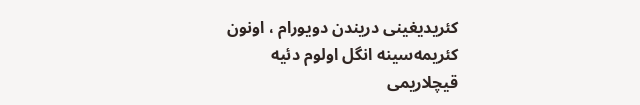کئریدیغینی دریندن دویورام ، اونون کئریمه‌سینه انگل اولوم دئیه قیچلاریمی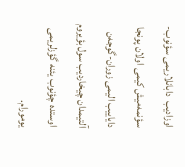اوزادیب  دابانلاریمی سؤنوب-سؤنمه‌میش کیمی اولان پونجا دایاییب الیمی زوران-گوجه‌ن آلتیمدان چیخاردیب سول بؤیروم اوستده چؤنوب یئنه گؤزلریمی یومورام.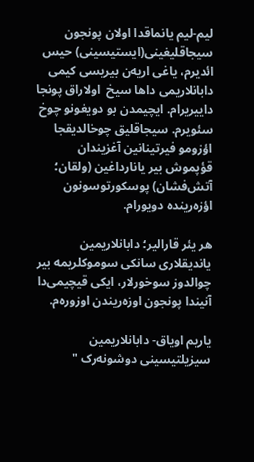لیم-لیم یانماقدا اولان پونجون سیجاقلیغینی(ایستیسینی) حیس ائدیرم، یاغی اریه‌ن بیریسی کیمی دابانلاریمی داها سیخ  اولاراق پونجا داییریرام. ایچیمدن بو دویغونو چوخ سئویرم. سیجاقلیق چوخالدیقجا اؤزومو فیرتینانین آغزیندان قؤپموش بیر یانار‌داغین (ولقان؛ آتش‌فشان) پوسکورتوسونون اؤزه‌رینده دویورام.

هر یئر قارالیر؛ دابانلاریمین یاندیقلاری سانکی سوموکلریمه بیر چوالدوز سوخورلار، ایکی قیچیمی‌دا آنیندا پونجون اوزه‌ریندن اوزوره‌م.

یاریم اویاق- دابانلاریمین سیزیلتیسینی دوشونه‌رک "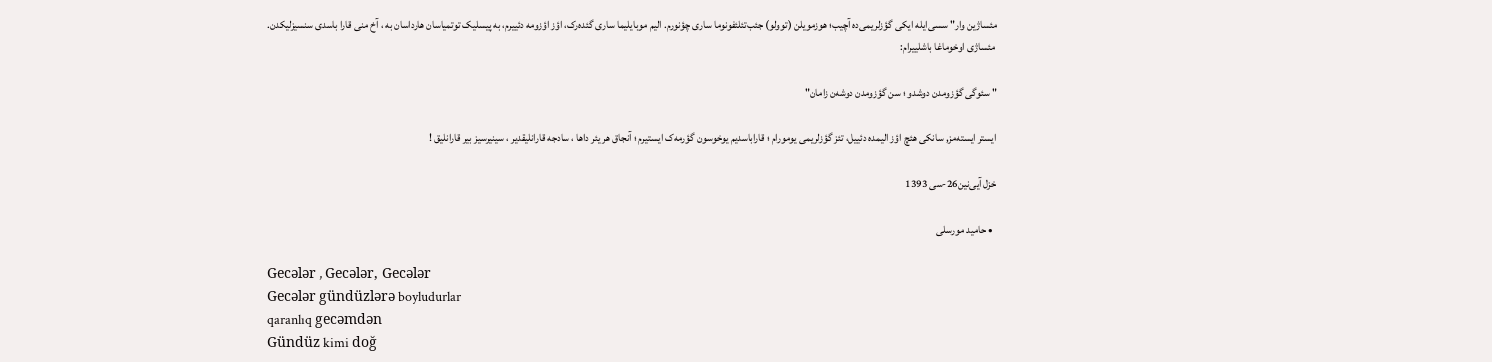مئساژین وار" سسی‌ایله ایکی گؤزلریمی‌ده آچیب؛ هوزمویلن (توولو) جئب‌تئلئفونوما ساری چؤنورم. الیم موبایلیما ساری گئده‌رک، اؤز اؤزومه دئییرم، به پیسلیک توتمیاسان هارداسان به ، آخ منی قارا باسدی سنسیزلیکدن.
 مئساژی اوخوماغا باشلییرام:

" سئوگی گؤزومدن دوشدو ؛ سن گؤزومدن دوشه‌ن زامان"

ایستر ایسته‌مز, سانکی هئچ اؤز الیمده دئییل، تئز گؤزلریمی یومورام ؛ قاراباسدیم یوخوسون گؤرمه‌ک ایستیرم ؛ آنجاق هر یئر داها ، سادجه قارانلیقدیر ، سینیرسیز بیر قارانلیق !

خزل آیی‌نین26-سی 1393

  • حامید مورسلی

Gecələr , Gecələr, Gecələr
Gecələr gündüzlərə boyludurlar
qaranlıq gecəmdən
Gündüz kimi doğ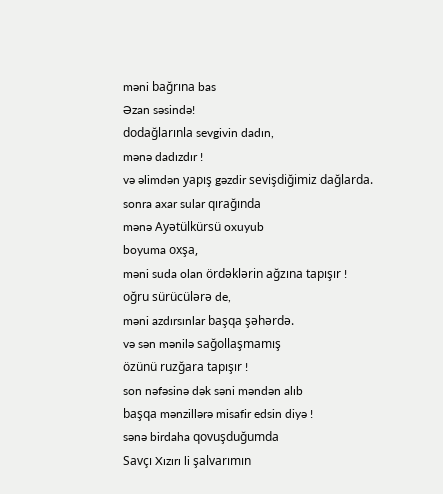məni bağrına bas
Əzan səsində!
dodağlarınla sevgivin dadın,
mənə dadızdır !
və əlimdən yapış gəzdir sevişdiğimiz dağlarda.
sonra axar sular qırağında
mənə Ayətülkürsü oxuyub
boyuma oxşa,
məni suda olan ördəklərin ağzına tapışır !
oğru sürücülərə de,
məni azdırsınlar başqa şəhərdə.
və sən mənilə sağollaşmamış
özünü ruzğara tapışır !
son nəfəsinə dək səni məndən alıb
başqa mənzillərə misafir edsin diyə !
sənə birdaha qovuşduğumda
Savçı Xızırı li şalvarımın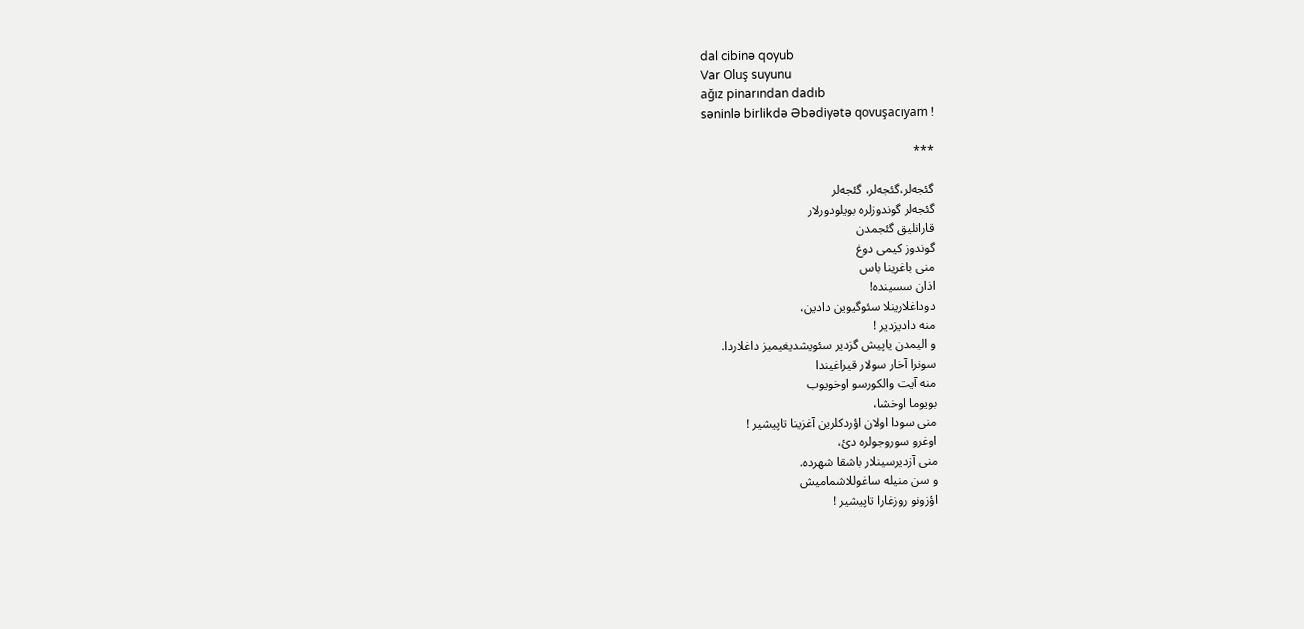dal cibinə qoyub
Var Oluş suyunu
ağız pinarından dadıb
səninlə birlikdə Əbədiyətə qovuşacıyam !

***

گئجه‌لر،گئجه‌لر، گئجه‌لر
گئجه‌لر گوندوزلره بویلودورلار
قارانلیق گئجمدن
گوندوز کیمی دوغ
منی باغرینا باس
اذان سسینده!
دوداغلارینلا سئوگیوین دادین،
منه دادیزدیر !
و الیمدن یاپیش گزدیر سئویشدیغیمیز داغلاردا.
سونرا آخار سولار قیراغیندا
منه آیت والکورسو اوخویوب
بویوما اوخشا،
منی سودا اولان اؤردکلرین آغزینا تاپیشیر !
اوغرو سوروجولره دئ،
منی آزدیرسینلار باشقا شهرده.
و سن منیله ساغوللاشمامیش
اؤزونو روزغارا تاپیشیر !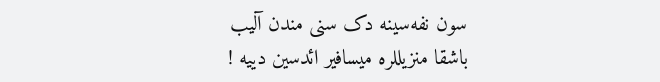سون نفه‌سینه دک سنی مندن آلیب
باشقا منزیللره میسافیر ائدسین دییه !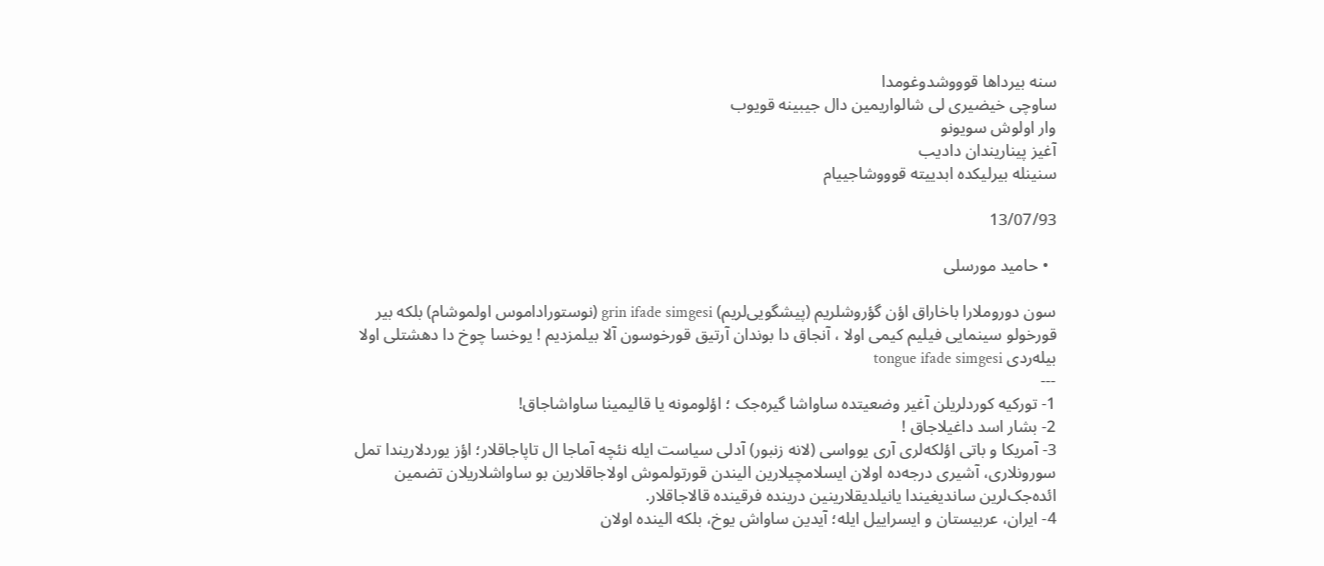سنه بیرداها قوووشدوغومدا
ساوچی خیضیری لی شالواریمین دال جیبینه قویوب
وار اولوش سویونو
آغیز پیناریندان دادیب
سنینله بیرلیکده ابدییته قوووشاجییام

13/07/93

  • حامید مورسلی

سون دوروملارا باخاراق اؤن گؤروشلریم (پیشگویی‌لریم) grin ifade simgesi (نوستوراداموس اولموشام) بلکه بیر قورخولو سینمایی فیلیم کیمی اولا ، آنجاق دا بوندان آرتیق قورخوسون آلا بیلمزدیم ! یوخسا چوخ دا دهشتلی اولا بیله‌ردی tongue ifade simgesi
---
1- تورکیه کوردلریلن آغیر وضعیتده ساواشا گیره‌جک ؛ اؤلومونه یا قالیمینا ساواشاجاق!
2- بشار اسد داغیلاجاق !
3- آمریکا و باتی اؤلکه‌لری آری یوواسی (لانه زنبور) آدلی سیاست ایله نئچه آماجا ال تاپاجاقلار؛ اؤز یوردلاریندا تمل سورونلاری، آشیری درجه‌ده اولان ایسلامچیلارین الیندن قورتولموش اولاجاقلارین بو ساواشلاریلان تضمین ائده‌جک‌لرین ساندیغیندا یانیلدیقلارینین درینده فرقینده قالاجاقلار.
4- ایران، عربیستان و ایسراییل ایله؛ آیدین ساواش‌ یوخ، بلکه الینده اولان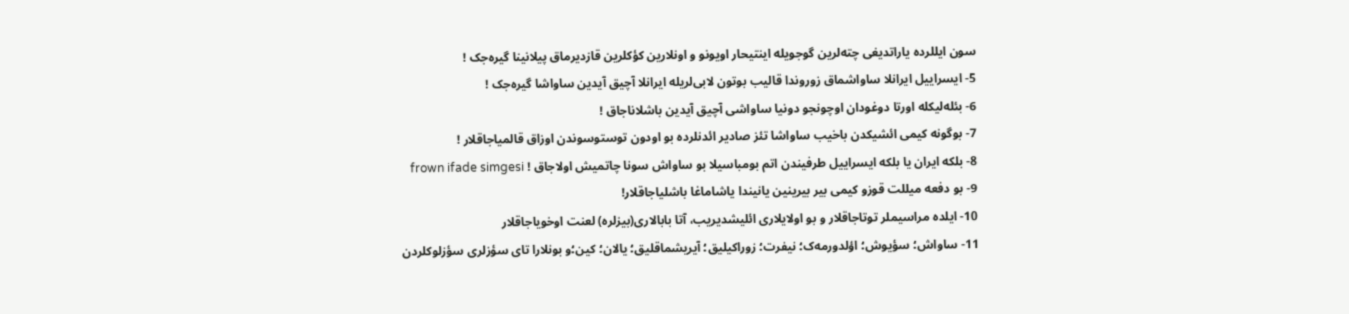سون ایللرده یاراتدیغی چته‌لرین گوجویله اینتیحار اویونو و اونلارین کؤکلرین قازدیرماق پیلانینا گیره‌جک !
5- ایسراییل ایرانلا ساواشماق زوروندا قالیب بوتون لابی‌لریله ایرانلا آچیق آیدین ساواشا گیره‌جک !
6- بئله‌لیکله اورتا دوغودان اوچونجو دونیا ساواشی آچیق آیدین باشلاناجاق !
7- بوگونه کیمی ائشیکدن باخیب ساواشا تئز صادیر ائدنلرده بو اودون توستوسوندن اوزاق قالمیاجاقلار !
8- بلکه ایران یا بلکه ایسراییل طرفیندن اتم بومباسیلا بو ساواش سونا چاتمیش اولاجاق ! frown ifade simgesi
9- بو دفعه میللت قوزو کیمی بیر بیرینین یانیندا یاشاماغا باشلیاجاقلار!
10- ایلده مراسیملر توتاجاقلار و بو اولایلاری ائلیشدیریب، آتا بابالاری(بیزلره) لعنت اوخویاجاقلار
11- ساواش؛ سؤیوش؛ اؤلدورمه‌ک؛ نیفرت؛ زوراکیلیق؛ آیریشماقلیق؛ یالان؛ کین؛و بونلارا تای سؤزلری سؤزلوکلردن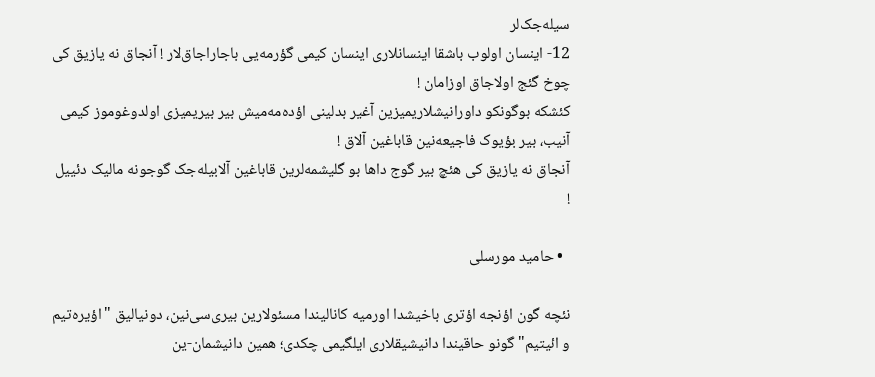سیله‌جک‌لر
12- اینسان اولوب باشقا اینسانلاری اینسان کیمی گؤرمه‌یی باجاراجاق‌لار ! آنجاق نه یازیق کی چوخ گئج اولاجاق اوزامان !
کئشکه بوگونکو داورانیشلاریمیزین آغیر بدلینی اؤده‌مه‌میش بیر بیریمیزی اولدوغوموز کیمی آنیب، بیر بؤیوک فاجیعه‌نین قاباغین آلاق !
آنجاق نه یازیق کی هئچ بیر گوج داها بو گلیشمه‌لرین قاباغین آلابیله‌جک گوجونه مالیک دئییل !

  • حامید مورسلی

نئچه گون اؤنجه اؤتری باخیشدا اورمیه کانالیندا مسئولارین بیری‌سی‌نین، دونیالیق "اؤیره‌تیم و ائیتیم" گونو حاقیندا دانیشیقلاری ایلگیمی چکدی؛ همین دانیشمان‌-ین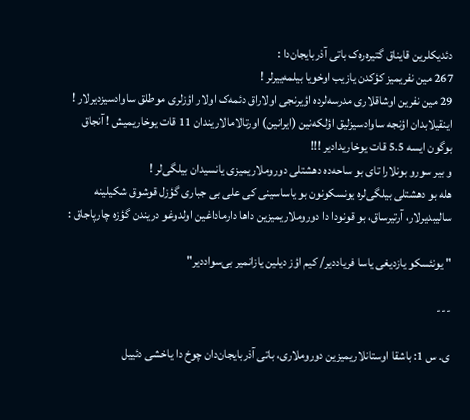دئدیکلرین قایناق گتیره‌ره‌ک باتی آذربایجان‌دا :
267 مین نفریمیز کؤکدن یازیب اوخویا بیلمه‌ییرلر !
29 مین نفرین اوشاقلاری مدرسه‌لرده اؤیرنجی اولاراق دئمه‌ک اولار اؤزلری موطلق ساوادسیزدیرلار !
اینقیلابدان اؤنجه ساوادسیزلیق اؤلکه‌نین (ایرانین) اورتالامالاریندان 11 قات یوخاریمیش ! آنجاق بوگون ایسه 5.5 قات یوخاریدادیر !!!
و بیر سورو بونلارا تای بو ساحه‌ده دهشتلی دوروملاریمیزی یانسیدان بیلگی‌لر !
هله بو دهشتلی بیلگی‌لره یونسکونون بو یاساسینی کی علی بی جباری گؤزل قوشوق شکیلینه سالیبدیرلار، آرتیرساق، بو قونودا دا دوروملاریمیزین داها دارماداغین اولدوغو دریندن گؤزه چارپاجاق :

" یونئسکو یازدیغی یاسا فریاددیر/ کیم اؤز دیلین یازانمیر بی‌سواددیر"

---

ی. س 1: باشقا اوستانلاریمیزین دوروملاری، باتی آذربایجان‌دان چوخ دا یاخشی دئییل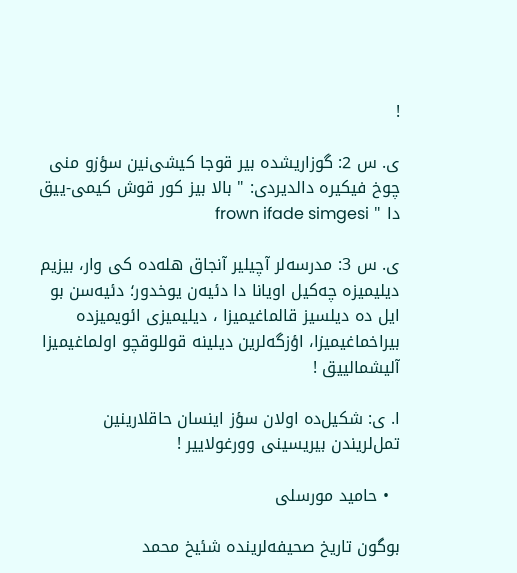!

ی. س 2: گوزاریشده بیر قوجا کیشی‌نین سؤزو منی چوخ فیکیره دالدیردی: " بالا بیز کور قوش کیمی‌-ییق دا " frown ifade simgesi

ی. س 3: مدرسه‌لر آچیلیر آنجاق هله‌ده کی وار، بیزیم دیلیمیزه چه‌کیل اویانا دا دئیه‌ن یوخدور؛ دئیه‌سن بو ایل‌ ده دیلسیز قالماغیمیزا ، دیلیمیزی ائویمیزده بیراخماغیمیزا، اؤزگه‌لرین دیلینه قوللوقچو اولماغیمیزا آلیشمالییق !

ا. ی: شکیل‌ده اولان سؤز اینسان حاقلارینین تمل‌لریندن بیریسینی وورغولاییر !

  • حامید مورسلی

بوگون تاریخ صحیفه‌لرینده شئیخ محمد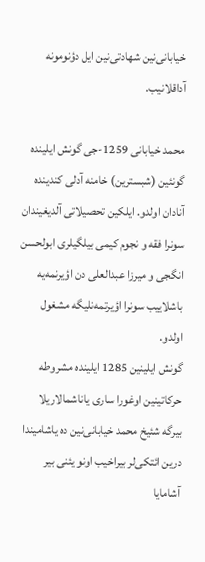خیابانی‌نین شهادتی‌نین ایل دؤنومونه آداقلانیب.

محمد خیابانی 1259-جی گونش ایلینده گونئین (شبسترین) خامنه آدلی کندینده آنادان اولدو. ایلکین تحصیلاتی آلدیغیندان سونرا فقه و نجوم کیمی بیلگیلری ابولحسن انگجی و میرزا عبدالعلی دن اؤیرنمه‌یه باشلاییب سونرا اؤیرتمه‌نلیگه مشغول اولدو.
گونش ایلینین 1285 ایلینده مشروطه حرکاتینین اوغورا ساری یاناشمالاریلا بیرگه شئیخ محمد خیابانی‌نین ده یاشامیندا درین ائتکی‌لر بیراخیب اونو یئنی بیر آشامایا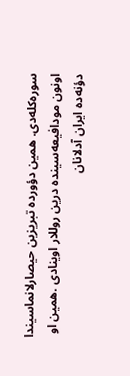سوره‌کله‌دی. همین دؤورده تبریزین حیصارلانماسیندا اونون مودافیعه‌سینده درین روللار اوینادی .همین او دؤنه‌ده ایران آدلانان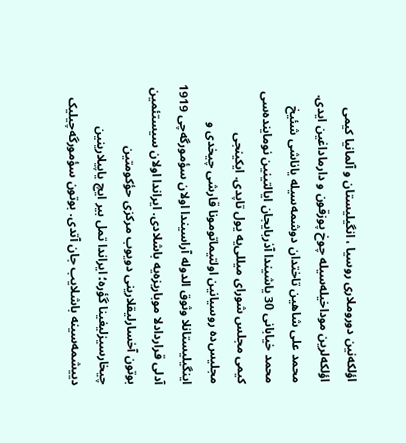اؤلکه‌نین دوروملاری روسیا ، انگیلیستان و آلمانیا کیمی اؤلکه‌لرین موداخیله‌سیله چوخ پوزقون و دارماداغین ایدی.
محمد علی شاهین تاختدان دوشمه‌سیله یاناشی شئیخ محمد خیابانی 30 یاشیندا آذربایجان ایالتینین نوماینده‌سی کیمی مجلس شورای میللی‌یه یول تاپدی. ایکینجی مجلیس‌ده روسیانین اولتیماتومونا قارشی چیخدی و اینگیلیستانلا وثوق الدوله آراسیندا اولان سؤمورگه‌چی 1919 آدلی قراردادلا موباریزه‌یه باشلادی. ایراندا اولان سیستئمین بوتون آخسارلیقلارینی دویوب مرکزی حؤکومتین چیخارسیزلیغینا گؤره؛ ایراندا تمل بیر ایچ یاپیلارینین دییشمه‌سینه باشلایب جان آتدی. بوتون سؤمورگه‌چیلیک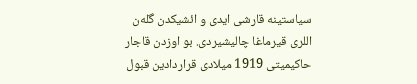سیاستینه قارشی ایدی و ائشیکدن گله‌ن اللری قیرماغا چالیشیردی. بو اوزدن قاجار حاکیمیتی 1919 میلادی قراردادین قبول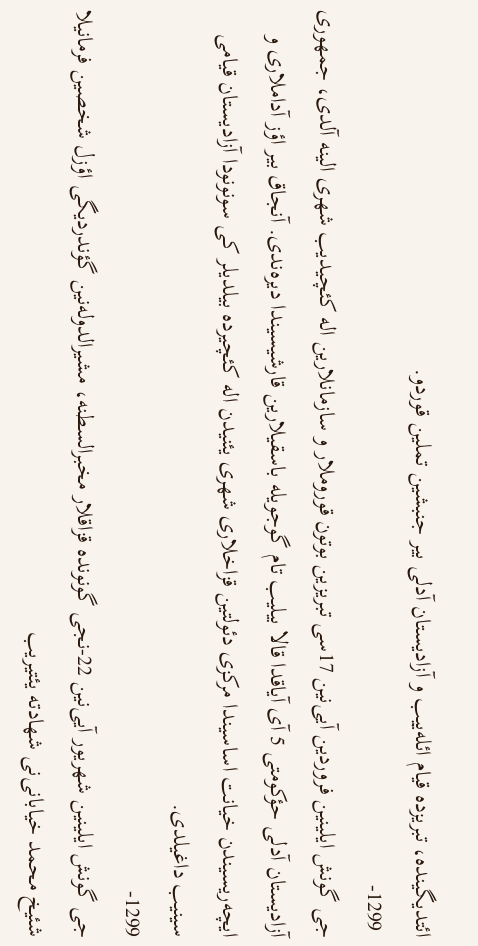ائتدیگینده، تبریزده قیام ائله‌ییب و آزادیستان آدلی بیر جنبشین تملین قوردو.
 1299-
جی گونش ایلینین فروردین آیی‌نین 17سی تبریزین بوتون قوروملار و سازمانلارین اله کئچیدیب شهری الینه آلدی، جمهوری آزادیستان آدلی حؤکومتی 5 آی آیاقدا قالا بیلیب تام گوجویله باسقیلارین قارشیسیندا دیره‌ندی. آنجاق بیر اؤز آداملاری و ایچه‌ریسیندن خیانت اساسیندا مرکزی دئولتین قزاخلاری شهری یئنیدن اله کئچیرده بیلدیلر کی سونونودا آزادیستان قیامی سینیب داغیلدی.
1299-
جی گونش ایلینین شهریور آیی‌نین 22-نجی گونونده قزاقلار مخبرالسطنه‌، مشیرالدوله‌نین گؤندردیگی اؤزل شخصین فرمانیلا شئیخ محمد خیابانی‌نی شهادته یئتیریب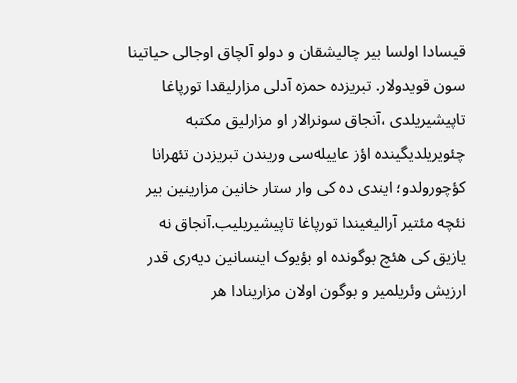قیسادا اولسا بیر چالیشقان و دولو آلچاق اوجالی حیاتینا سون قویدولار. تبریزده حمزه آدلی مزارلیقدا تورپاغا تاپیشیریلدی ،آنجاق سونرالار او مزارلیق مکتبه چئویریلدیگینده اؤز عاییله‌سی وریندن تبریزدن تئهرانا کؤچورولدو؛ ایندی ده کی وار ستار خانین مزارینین بیر نئچه مئتیر آرالیغیندا تورپاغا تاپیشیریلیب.آنجاق نه یازیق کی هئچ بوگونده او بؤیوک اینسانین دیه‌ری قدر ارزیش وئریلمیر و بوگون اولان مزارینادا هر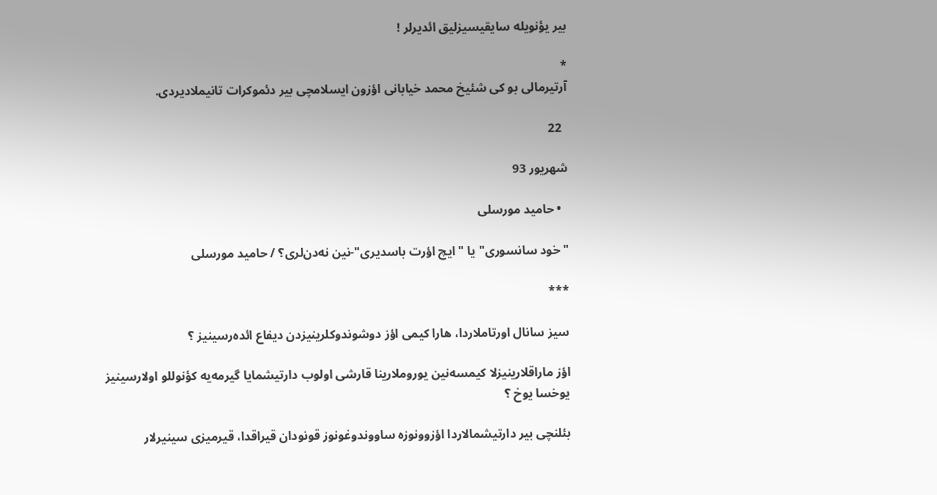بیر یؤنویله سایقیسیزلیق ائدیرلر !

*
آرتیرمالی بو کی شئیخ محمد خیابانی اؤزون ایسلامچی بیر دئموکرات تانیملادیردی.

  22

شهریور 93

  • حامید مورسلی

"خود سانسوری" یا " ایچ اؤرت باسدیری"-نین نه‌دن‌لری؟ / حامید مورسلی

***

سیز سانال اورتاملاردا، هارا کیمی اؤز دوشوندوکلرینیزدن دیفاع ائده‌رسینیز ؟

اؤز ماراقلارینیزلا کیمسه‌نین یوروملارینا قارشی اولوب دارتیشمایا گیرمه‌یه کؤنوللو اولارسینیز یوخسا یوخ ؟

بئلنچی بیر دارتیشمالاردا اؤزوونوزه ساووندوغونوز قونودان قیراقدا، قیرمیزی سینیرلار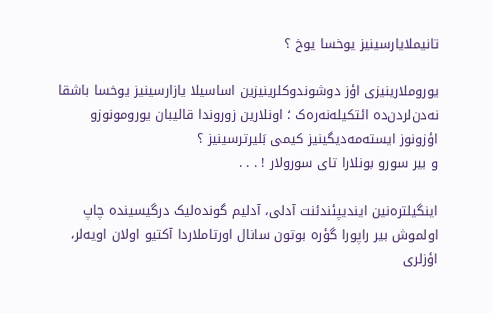تانیملایارسینیز یوخسا یوخ ؟

یوروملارینیزی اؤز دوشوندوکلرینیزین اساسیلا یازارسینیز یوخسا باشقا نه‌دن‌لردن‌ده ائتکیله‌نه‌ره‌ک ؛ اونلارین زوروندا قالیبان یورومونوزو اؤزونوز ایسته‌مه‌دیگینیز کیمی بَلیرترسینیز ؟
و بیر سورو بونلارا تای سورولار ! . . .

اینگیلتره‌نین ایندیپئندئنت آدلی، آدلیم گونده‌لیک درگیسینده چاپ اولموش بیر راپورا گؤره بوتون سانال اورتاملاردا آکتیو اولان اویه‌لر، اؤزلری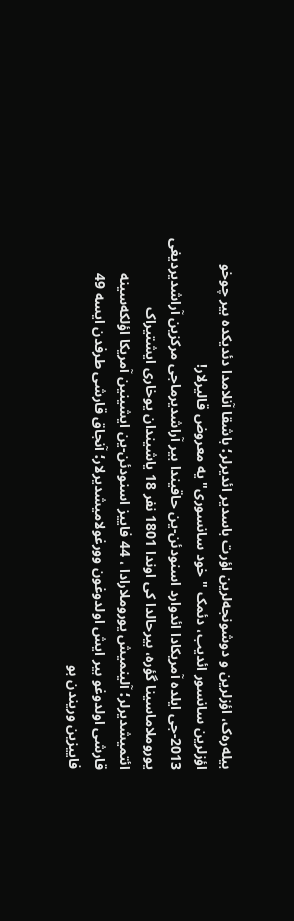بیله‌ره‌ک، اؤزلرین و دوشونجه‌لرین اؤرت باسدیر ائدیرلر؛ باشقا آنلامدا دئدیکده بیر چوخو اؤزلرین سانسور ائدیب، دئمک "خود سانسوری"یه معروض قالیرلار!
2013-جی ایلده آمریکادا ائدوارد اسنودئن‌-ین حاقیندا بیر آراشدیرماجی مرکزین آراشدیردیغی یوروملاماسینا گؤره، بیرحالدا کی اوندا 1801 نفر 18 یاشیندان یوخاری ایشتیراک ائتمیشدیرلر؛ آلینمیش یوروملارادا ، 44 فاییز اسنودئن‌-ین ایشینین آمریکا اؤلکه‌سینه قارشی اولدوغو بیر ایش اولدوغون وورغولامیشدیرلار؛ آنجاق قارشی طرفدن ایسه 49 فاییزین وریندن بو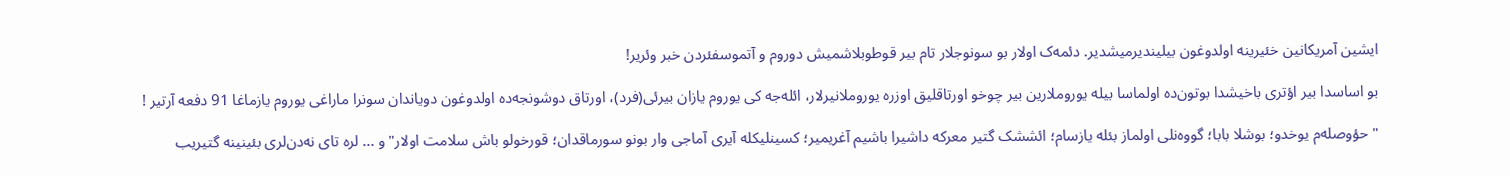ایشین آمریکانین خئیرینه اولدوغون بیلیندیرمیشدیر. دئمه‌ک اولار بو سونوجلار تام بیر قوطوبلاشمیش دوروم و آتموسفئردن خبر وئریر!

بو اساسدا بیر اؤتری باخیشدا بوتون‌ده اولماسا بیله یوروملارین بیر چوخو اورتاقلیق اوزره یوروملانیرلار، ائله‌جه‌ کی یوروم یازان بیرئی(فرد)، اورتاق دوشونجه‌ده اولدوغون دویاندان سونرا ماراغی یوروم یازماغا 91 دفعه آرتیر !

" حؤوصله‌م یوخدو؛ بوشلا بابا؛ گووه‌نلی اولماز بئله یازسام؛ ائششک گتیر معرکه داشیرا باشیم آغریمیر؛ کسینلیکله آیری آماجی وار بونو سورماقدان؛ قورخولو باش سلامت اولار" و ... لره تای نه‌دن‌لری بئینینه گتیریب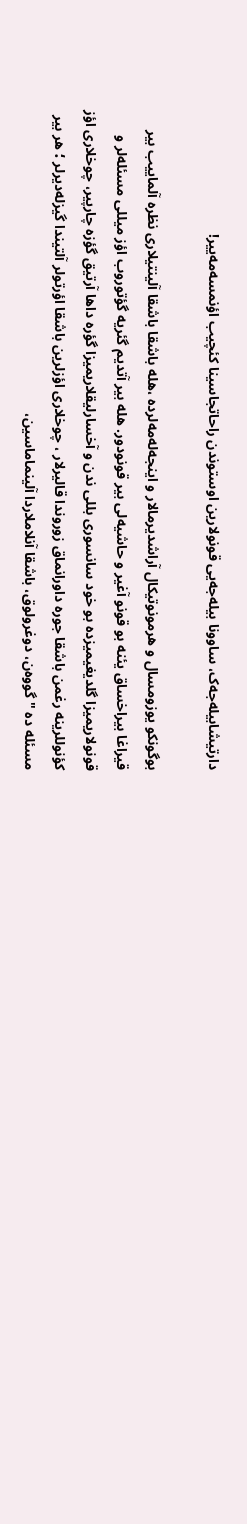دارتیشابیله‌جه‌ک، ساوونا بیله‌جه‌یی قونولارین اوستوندن راحاتجاسینا کئچیب اؤنمسه‌مه‌ییر!

بوگونکو یوزومسال و هرمونوتیکال آراشدیرمالار و اینجه‌له‌مه‌لرده ،هله باشقا باشقا آلینتیلاری نظره آلماییب بیر قیراغا بیراخساق یئنه بو قونو آغیر و حاشیه‌لی بیر قونودور. هله بیر آتدیم گئریه گؤتوروب اؤز میللی مسئله‌لر و قونولاریمیزا گلدیغیمیزده بو خود سانسوری بللی ندن و آخسارلیقلاریمیزا گؤره داها آرتیق گؤزه چارپیر، چوخلاری اؤز کؤنوللرینه رغمن باشقا جوره داورانماق زوروندا قالیرلار ، چوخلاری اؤزلرین باشقا اؤرتولر آلتیندا گیزله‌دیرلر ؛ هر بیر مسئله ده " گووه‌ن، دوغرولوق، باشقا آنلاملاردا آلینماماسین،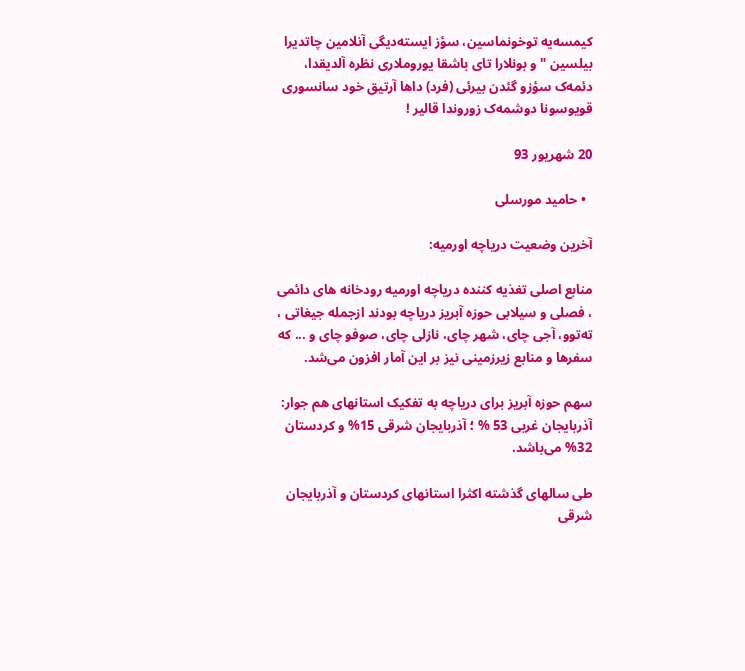کیمسه‌یه توخونماسین، سؤز ایسته‌دیگی آنلامین چاتدیرا بیلسین " و بونلارا تای باشقا یوروملاری نظره آلدیقدا، دئمه‌ک سؤزو گئدن بیرئی (فرد) داها آرتیق خود سانسوری قویوسونا دوشمه‌ک زوروندا قالیر !

20 شهریور 93

  • حامید مورسلی

آخرین وضعیت دریاچه اورمیه:

منابع اصلی تغذیه کننده دریاچه اورمیه رودخانه های دائمی ، فصلی و سیلابی حوزه آبریز دریاچه بودند ازجمله جیغاتی ، ته‌توو، آجی چای، شهر چای، نازلی چای، صوفو چای و ... که سفر‌ها و منابع زیرزمینی نیز بر این آمار افزون می‌شد.

سهم حوزه آبریز برای دریاچه به تفکیک استانهای هم جوار: آذربایجان غربی 53 % ؛ آذربایجان شرقی 15% و کردستان 32% می‌باشد.

طی سالهای گذشته اکثرا استانهای کردستان و آذربایجان شرقی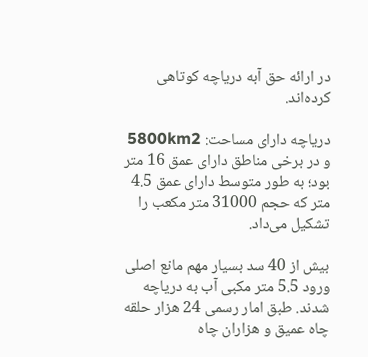در ارائه حق آبه دریاچه کوتاهی کرده‌اند.

دریاچه دارای مساحت: 5800km2 و در برخی مناطق دارای عمق 16 متر بود؛ به طور متوسط دارای عمق 4.5 متر که حجم 31000 متر مکعب را تشکیل می‌داد.

بیش از 40 سد بسیار مهم مانع اصلی ورود 5.5 متر مکبی آب به دریاچه شدند. طبق امار رسمی 24 هزار حلقه چاه عمیق و هزاران چاه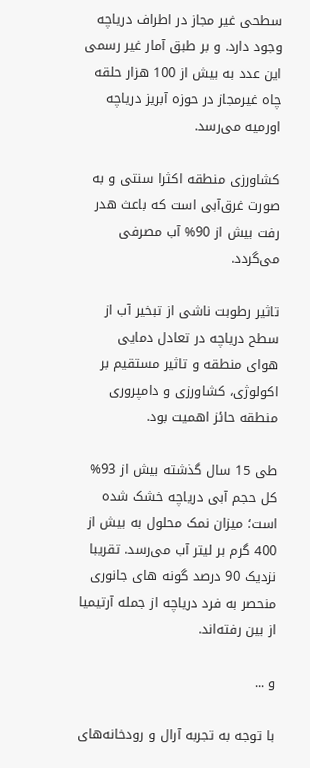سطحی غیر مجاز در اطراف دریاچه وجود دارد. و بر طبق آمار غیر رسمی این عدد به بیش از 100 هزار حلقه چاه غیرمجاز در حوزه آبریز دریاچه اورمیه می‌رسد.

کشاورزی منطقه اکثرا سنتی و به صورت غرق‌آبی است که باعث هدر رفت بیش از 90% آب مصرفی می‌گردد.

تاثیر رطوبت ناشی از تبخیر آب از سطح دریاچه در تعادل دمایی هوای منطقه و تاثیر مستقیم بر اکولوژی، کشاورزی و دامپروری منطقه حائز اهمیت بود.

طی 15 سال گذشته بیش از 93% کل حجم آبی دریاچه خشک شده است؛ میزان نمک محلول به بیش از 400 گرم بر لیتر آب می‌رسد. تقریبا نزدیک 90 درصد گونه های جانوری منحصر به فرد دریاچه از جمله آرتیمیا از بین رفته‌اند.

و ...

با توجه به تجربه آرال و رودخانه‌های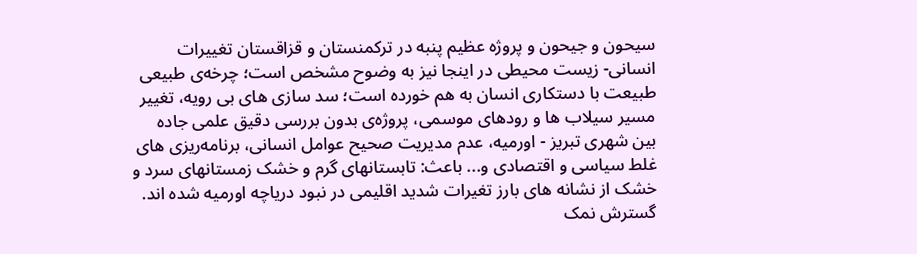سیحون و جیحون و پروژه عظیم پنبه در ترکمنستان و قزاقستان تغییرات انسانی- زیست محیطی در اینجا نیز به وضوح مشخص است؛ چرخه‌ی طبیعی طبیعت با دستکاری انسان به هم خورده است؛ سد سازی های بی رویه، تغییر مسیر سیلاب ها و رودهای موسمی، پروژه‌ی بدون بررسی دقیق علمی جاده بین شهری تبریز - اورمیه، عدم مدیریت صحیح عوامل انسانی، برنامه‌ریزی های غلط سیاسی و اقتصادی و... باعث: تابستانهای گرم و خشک زمستانهای سرد و خشک از نشانه های بارز تغیرات شدید اقلیمی در نبود دریاچه اورمیه شده اند. گسترش نمک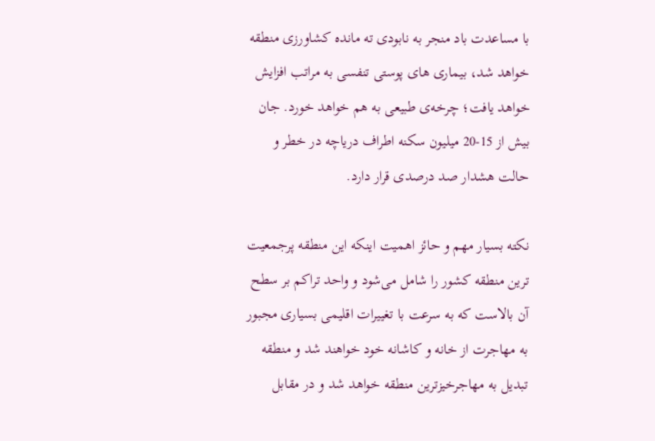با مساعدت باد منجر به نابودی ته مانده کشاورزی منطقه خواهد شد، بیماری های پوستی تنفسی به مراتب افزایش خواهد یافت؛ چرخه‌ی طبیعی به هم خواهد خورد. جان بیش از 15-20 میلیون سکنه اطراف دریاچه در خطر و حالت هشدار صد درصدی قرار دارد.

نکته بسیار مهم و حائز اهمیت اینکه این منطقه پرجمعیت ترین منطقه کشور را شامل می‌شود و واحد تراکم بر سطح آن بالاست که به سرعت با تغییرات اقلیمی بسیاری مجبور به مهاجرت از خانه و کاشانه خود خواهند شد و منطقه تبدیل به مهاجرخیزترین منطقه خواهد شد و در مقابل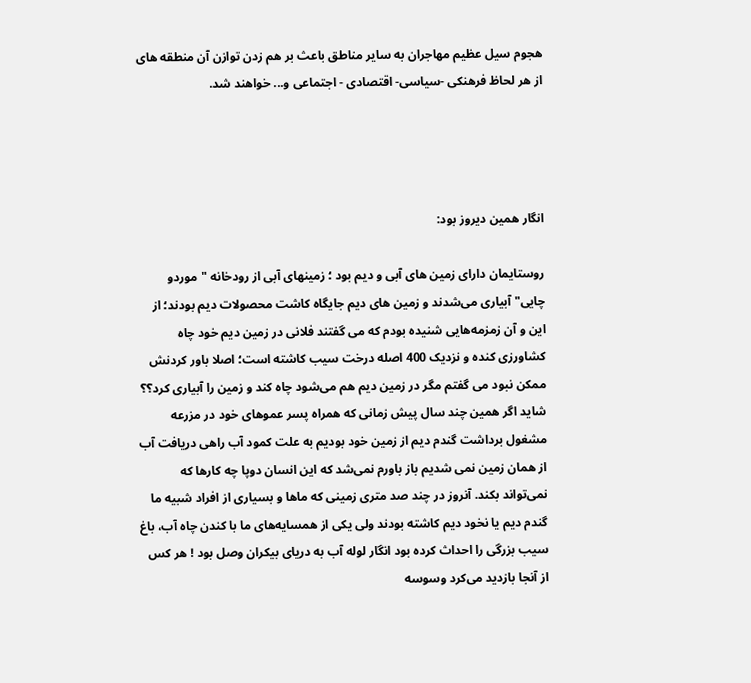هجوم سیل عظیم مهاجران به سایر مناطق باعث بر هم زدن توازن آن منطقه های از هر لحاظ فرهنکی -سیاسی- اقتصادی - اجتماعی و... خواهند شد.




انگار همین دیروز بود:

روستایمان دارای زمین های آبی و دیم بود ؛ زمینهای آبی از رودخانه "موردو چایی" آبیاری می‌شدند و زمین های دیم جایگاه کاشت محصولات دیم بودند؛ از این و آن زمزمه‌هایی شنیده بودم که می گفتند فلانی در زمین دیم خود چاه کشاورزی کنده و نزدیک 400 اصله درخت سیب کاشته است؛ اصلا باور کردنش ممکن نبود می گفتم مگر در زمین دیم هم می‌شود چاه کند و زمین را آبیاری کرد؟؟ شاید اگر همین چند سال پیش زمانی که همراه پسر عموهای خود در مزرعه مشغول برداشت گندم دیم از زمین خود بودیم به علت کمود آب راهی دریافت آب از همان زمین نمی شدیم باز باورم نمی‌شد که این انسان دوپا چه کارها که نمی‌تواند بکند. آنروز در چند صد متری زمینی که ماها و بسیاری از افراد شبیه ما گندم دیم یا نخود دیم کاشته بودند ولی یکی از همسایه‌های ما با کندن چاه آب، باغ سیب بزرگی را احداث کرده بود انگار لوله آب به دریای بیکران وصل بود ! هر کس از آنجا بازدید می‌کرد وسوسه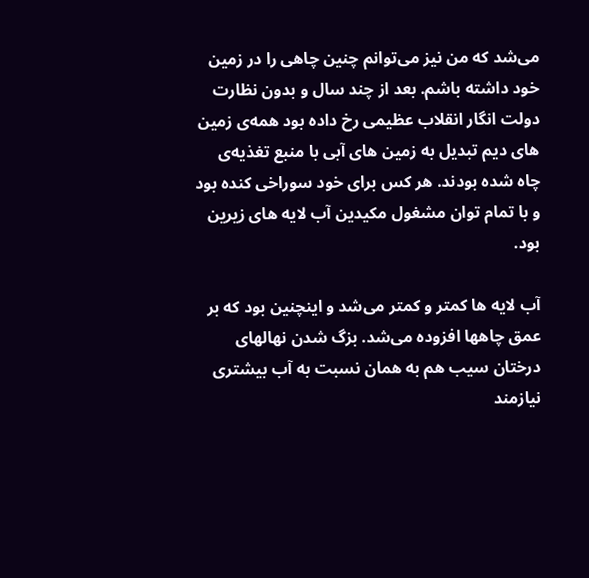می‌شد که من نیز می‌توانم چنین چاهی را در زمین خود داشته باشم. بعد از چند سال و بدون نظارت دولت انگار انقلاب عظیمی رخ داده بود همه‌ی زمین های دیم تبدیل به زمین های آبی با منبع تغذیه‌ی چاه شده بودند. هر کس برای خود سوراخی کنده بود و با تمام توان مشغول مکیدین آب لایه های زیرین بود.

آب لایه ها کمتر و کمتر می‌شد و اینچنین بود که بر عمق چاهها افزوده می‌شد. بزگ شدن نهالهای درختان سیب هم به همان نسبت به آب بیشتری نیازمند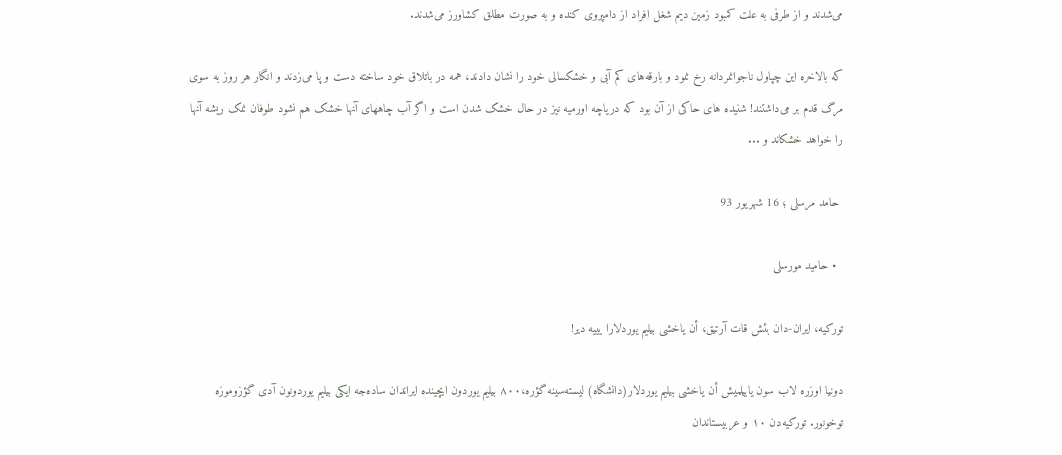می‌شدند و از طرفی به علت کمبود زمین دیم شغل افراد از دامپروی کنده و به صورت مطلق کشاورز می‌شدند.

که بالاخره این چپاول ناجوانمردانه رخ نمود و بارقه‌های کم آبی و خشکسالی خود را نشان دادند، همه در باتلاق خود ساخته دست و پا می‌زدند و انگار هر روز به سوی مرگ قدم بر می‌داشتند! شنیده های حاکی از آن بود که دریاچه اورمیه نیز در حال خشک شدن است و اگر آب چاههای آنها خشک هم نشود طوفان نمک ریشه آنها را خواهد خشکاند و ...

 حامد مرسلی ؛ 16 شهریور 93

  • حامید مورسلی

تورکیه، ایران‌-دان بئش قات آرتیق، أن یاخشی بیلیم یوردلارا یییه دیر!

دونیا اوزره لاب سون یاییلمیش أن یاخشی بیلیم یوردلار(دانشگاه) لیسته‌سینه گؤره،۸۰۰ بیلیم یوردون ایچینده ایراندان ساده‌جه ایکی بیلیم یوردونون آدی گؤزوموزه توخونور. تورکیه‌دن ۱۰ و عربیستاندان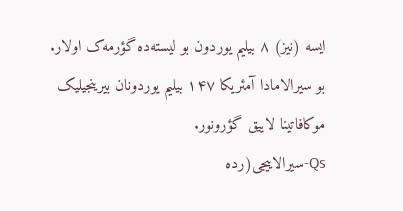ایسه (نیز) ۸ بیلیم یوردون بو لیسته‌ده گؤرمه‌ک اولار. بو سیرالامادا آمئریکا ۱۴۷ بیلیم یوردونان بیرینجیلیک موکافاتینا لاییق گؤرونور.
Qs-سیرالاییجی(رده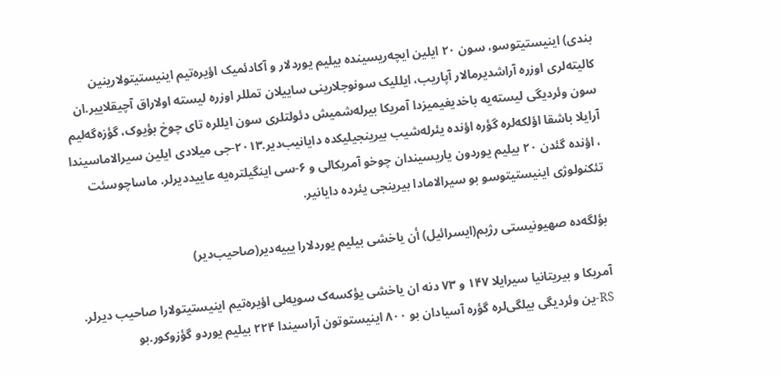بندی) اینیستیتوسو، سون ۲۰ ایلین ایچه‌ریسینده بیلیم یوردلار و آکادئمیک اؤیره‌تیم اینیستیتولارینین کالیته‌لری اوزره آراشدیرمالار آپاریب، ایللیک سونوجلارینی ساییلان تمللر اوزره لیسته اولاراق آچیقلاییر.ان سون وئردیگی لیسته‌یه باخدیغیمیزدا آمریکا بیرله‌شمیش دئولتلری سون ایللره تای چوخ بؤیوک، گؤزه‌گه‌لیم آرایلا باشقا اؤلکه‌لره گؤره اؤنده یئرله‌شیب بیرینجیلیکده دایانیب‌دیر.۲۰۱۳-جی میلادی ایلین سیرالاماسیندا ، اؤنده گئدن ۲۰ بیلیم یوردون یاریسیندان چوخو آمریکالی و ۶-سی اینگیلتره‌یه عاییددیرلر. ماساچوسئت تئکنولوژی اینیستیتوسو بو سیرالامادا بیرینجی یئرده دایانیر.

بؤلگه‌ده صهیونیستی رژیم(ایسرائیل) أن یاخشی بیلیم یوردلارا یییه‌دیر(صاحیب‌دیر)

آمریکا و بیریتانیا سیرایلا ۱۴۷ و ۷۳ دنه ان یاخشی یؤکسه‌ک سویه‌لی اؤیره‌تیم اینیستیتولارا صاحیب دیرلر. RS-ین وئردیگی بیلگی‌لره گؤره آسیادان بو ۸۰۰ اینیستوتون آراسیندا ۲۲۴ بیلیم یوردو گؤزوکور.بو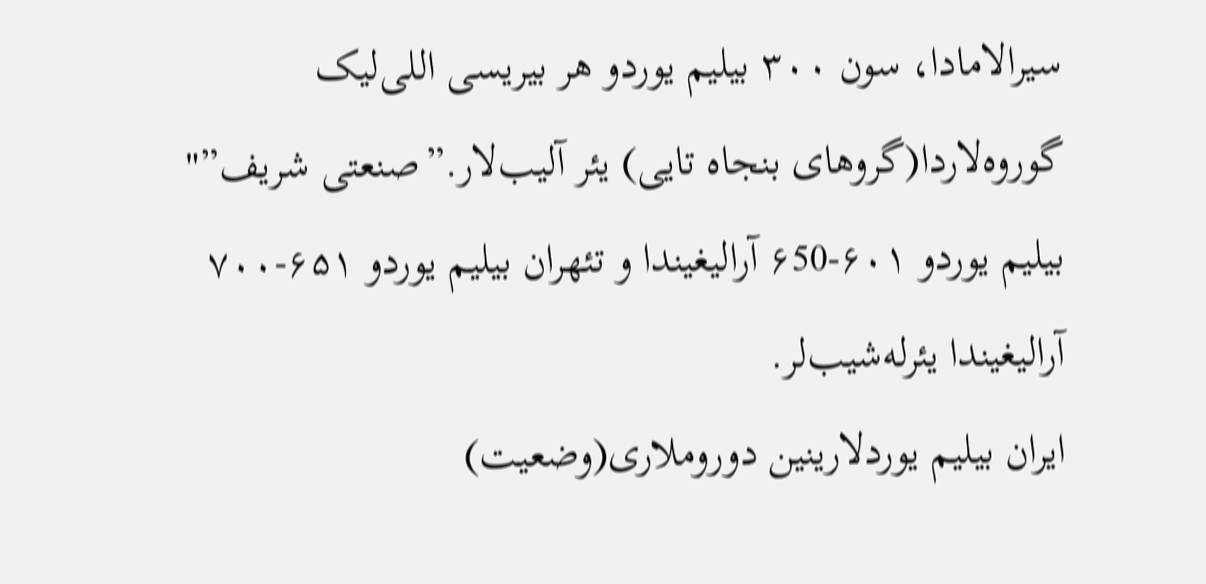سیرالامادا، سون ۳۰۰ بیلیم یوردو هر بیریسی اللی‌لیک گوروه‌لاردا(گروهای بنجاه تایی) یئر آلیب‌لار.”صنعتی شریف”" بیلیم یوردو ۶۰۱-۶50 آرالیغیندا و تئهران بیلیم یوردو ۶۵۱-۷۰۰ آرالیغیندا یئرله‌شیب‌لر.
ایران بیلیم یوردلارینین دوروملاری(وضعیت)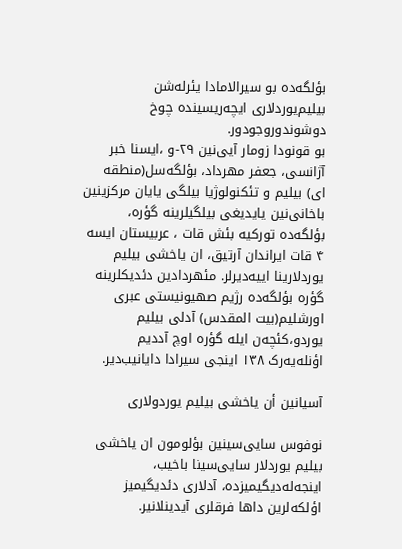بؤلگه‌ده بو سیرالامادا یئرله‌شن بیلیم‌یوردلاری ایچه‌ریسینده چوخ دوشوندوروجودور.
بو قونودا زومار آیی‌نین ۲۹-و ،ایسنا خبر آژانسی‌، جعفر مهرداد، بؤلگه‌سل(منطقه ای) بیلیم و تئکنولوژیا بیلگی یایان مرکزینین باخانی‌نین یایدیغی بیلگیلرینه گؤره، بؤلگه‌ده تورکیه بئش قات ، عربیستان ایسه ۴ قات ایراندان آرتیق، ان یاخشی بیلیم یوردلارینا اییه‌دیرلر. مئهردادین دئدیکلرینه گؤره بؤلگه‌ده رژیم صهیونیستی عبری اورشلیم(بیت المقدس) آدلی بیلیم یوردو،کئچه‌ن ایله گؤره اوچ آددیم اؤنله‌یه‌رک ۱۳۸ اینجی سیرادا دایانیب‌دیر.

آسیانین أن یاخشی بیلیم یوردولاری

نوفوس سایی‌سینین بؤلومون ان یاخشی بیلیم یوردلار سایی‌سینا باخیب، اینجه‌له‌دیگیمیزده، آدلاری دئدیگیمیز اؤلکه‌لرین داها فرقلری آیدینلانیر.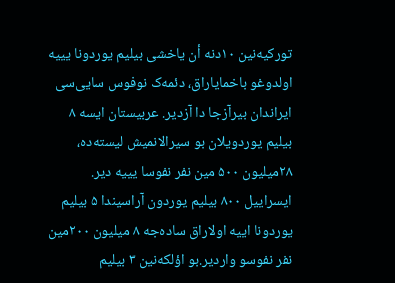تورکیه‌نین ۱۰دنه أن یاخشی بیلیم یوردونا یییه اولدوغو باخمایاراق، دئمه‌ک نوفوس سایی‌سی ایراندان بیرآزجا دا آزدیر. عربیستان ایسه ۸ بیلیم یوردویلان بو سیرالانمیش لیسته‌ده، ۲۸میلیون ۵۰۰ مین نفر نفوسا یییه دیر.
ایسراییل ۸۰۰ بیلیم یوردون آراسیندا ۵ بیلیم یوردونا اییه اولاراق ساده‌جه ۸ میلیون ۲۰۰مین نفر نفوسو واردیر.بو اؤلکه‌نین ۳ بیلیم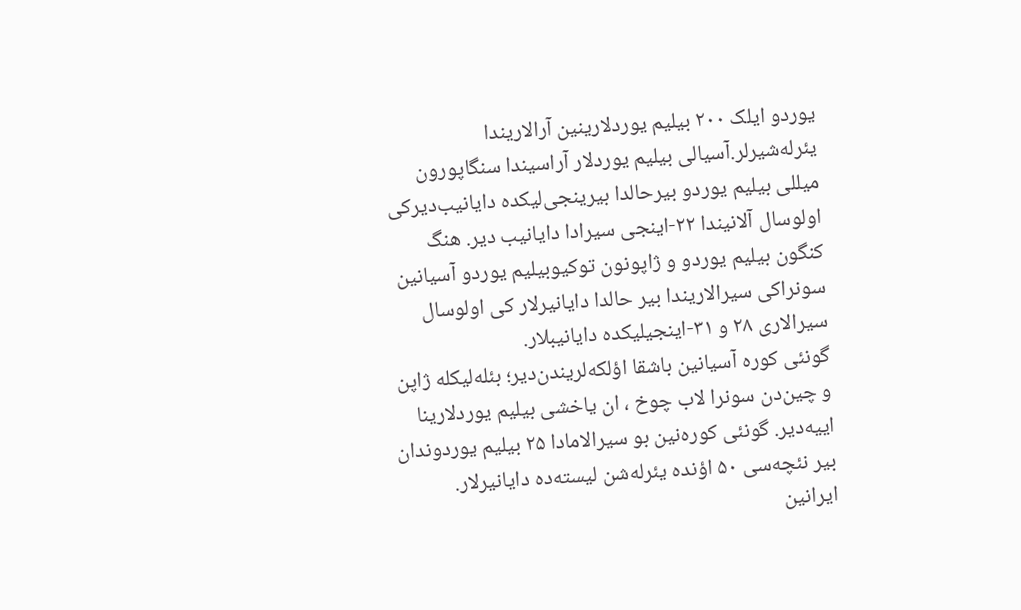یوردو ایلک ۲۰۰ بیلیم یوردلارینین آرالاریندا یئرله‌شیرلر.آسیالی بیلیم یوردلار آراسیندا سنگاپورون میللی بیلیم یوردو بیرحالدا بیرینجی‌لیکده دایانیب‌دیرکی اولوسال آلانیندا ۲۲-اینجی سیرادا دایانیب دیر. هنگ کنگون بیلیم یوردو و ژاپونون توکیوبیلیم یوردو آسیانین سونراکی سیرالاریندا بیر حالدا دایانیرلار کی اولوسال سیرالاری ۲۸ و ۳۱-اینجیلیکده دایانیبلار.
گونئی کوره آسیانین باشقا اؤلکه‌لریندن‌دیر؛ بئله‌لیکله ژاپن و چین‌دن سونرا لاب چوخ ، ان یاخشی بیلیم یوردلارینا اییه‌دیر. گونئی کوره‌نین بو سیرالامادا ۲۵ بیلیم یوردوندان بیر نئچه‌سی ۵۰ اؤنده یئرله‌شن لیسته‌ده دایانیرلار.
ایرانین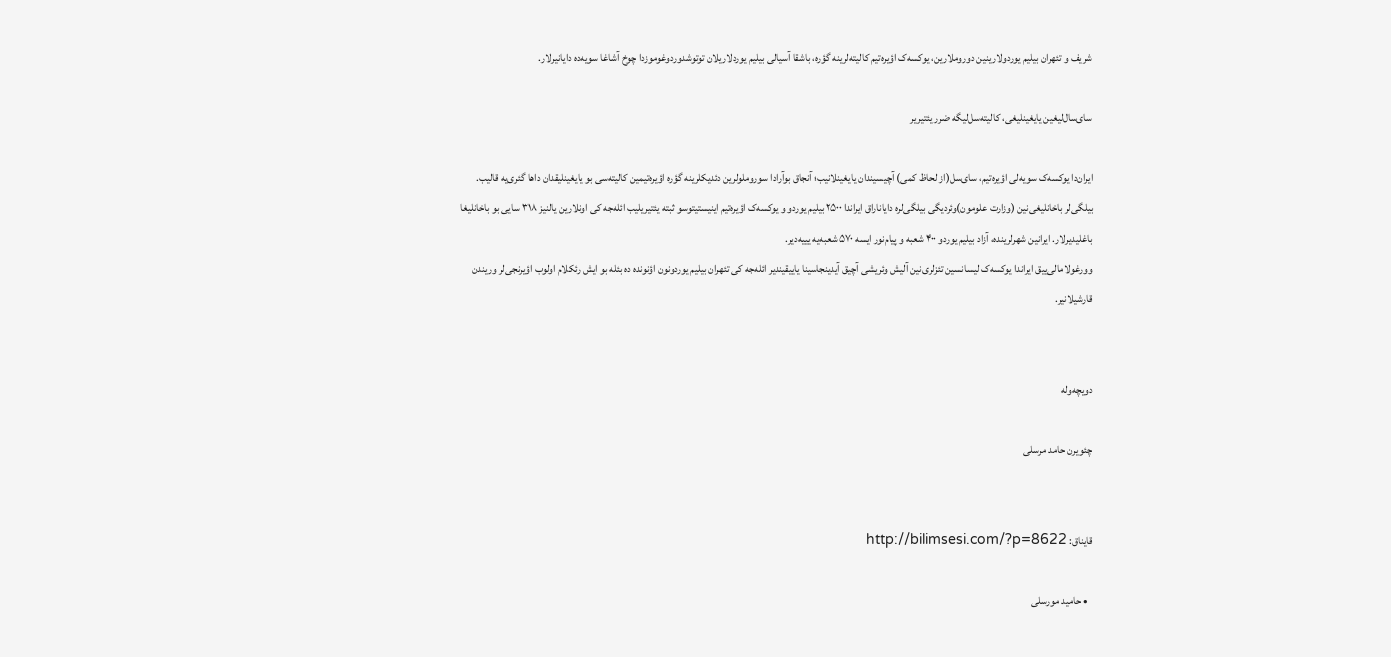شریف و تئهران بیلیم یوردولارینین دوروملارین، یوکسه‌ک اؤیره‌تیم کالیته‌لرینه گؤره، باشقا آسیالی بیلیم یوردلاریلان توتوشدوردوغوموزدا چوخ آشاغا سویه‌ده دایانیرلار.

سای‌سال‌لیغین یایغینلیغی، کالیته‌سل‌لیگه ضرر یئتیریر

ایران‌دا یوکسه‌ک سویه‌لی اؤیره‌تیم، سای‌سل(از لحاظ کمی) آچیسیندان یایغینلانیب؛ آنجاق بوآرادا سوروملولرین دئدیکلرینه گؤره اؤیره‌تیمین کالیته‌سی بو یایغینلیقدان داها گئری‌یه قالیب.
بیلگی‌لر باخانلیغی‌نین (وزارت علومون)وئردیگی بیلگی‌لره دایاناراق ایراندا ۲۵۰۰ بیلیم یوردو و یوکسه‌ک اؤیره‌تیم اینیستیتوسو ثبته یئتیریلیب ائله‌جه کی اونلارین یالنیز ۳۱۸ سایی بو باخانلیغا باغلیدیرلار. ایرانین شهرلرینده، آزاد بیلیم یوردو ۴۰۰ شعبه و پیام‌نور ایسه ۵۷۰ شعبه‌یه یییه‌دیر.
وورغولامالی‌ییق ایراندا یوکسه‌ک لیسانسین تئزلری‌نین آلیش وئریشی آچیق آیدینجاسینا یاییقیندیر ائله‌جه کی تئهران بیلیم یوردونون اؤنونده ده بئله بو ایش رئکلام اولوب اؤیرنجی‌لر وریندن قارشیلانیر.


دویچه‌وله

چئویرن حامد مرسلی


قایناق: http://bilimsesi.com/?p=8622

  • حامید مورسلی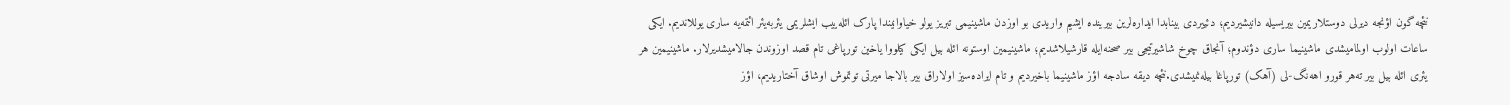نئچه گون اؤنجه دیرلی دوستلاریمین بیریسیله دانیشیردیم؛ دئییردی بینابدا ایداره‌لرین بیرینده ایشیم واریدی بو اوزدن ماشینیمی تبریز یولو خیاوانیندا پارک ائله‌ییب ایشلریمی یئربه‌یئر ائتمه‌یه ساری یوللاندیم. ایکی ساعات اولوب اولمامیشدی ماشینیما ساری دؤندوم؛ آنجاق چوخ شاشیرتیجی بیر صحنه‌ایله قارشیلاشدیم؛ ماشینیمین اوستونه ائله بیل ایکی کیلووا یاخین تورپاغی تام قصد اوزوندن جالامیشدیرلار. ماشینیمین هر یئری ائله بیل بیر ته‌هر قورو اهه‌نگ-لی (آهک) تورپاغا بیله‌نمیشدی.نئچه دیقه سادجه اؤز ماشینیما باخیردیم و تام ایراده‌سیز اولاراق بیر بالاجا میرتی توتموش اوشاق آختاریدیم، اؤز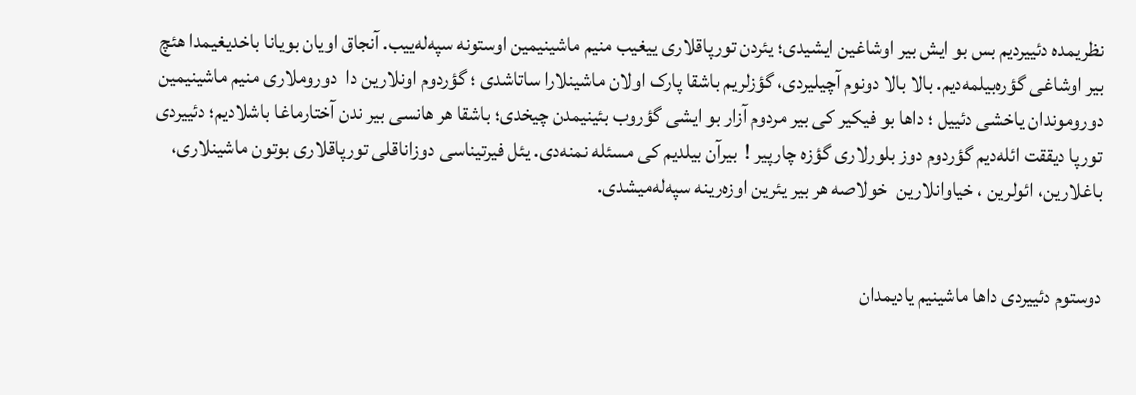نظریمده دئییردیم بس بو ایش بیر اوشاغین ایشیدی؛ یئردن تورپاقلاری ییغیب منیم ماشینیمین اوستونه سپه‌له‌ییب. آنجاق اویان بویانا باخدیغیمدا هئچ بیر اوشاغی گؤره‌بیلمه‌دیم. بالا بالا دونوم آچیلیردی، گؤزلریم باشقا پارک اولان ماشینلارا ساتاشدی ؛ گؤردوم اونلارین دا  دوروملاری منیم ماشینیمین دوروموندان یاخشی دئییل ؛ داها بو فیکیر کی بیر مردوم آزار بو ایشی گؤروب بئینیمدن چیخدی؛ باشقا هر هانسی بیر ندن آختارماغا باشلادیم؛ دئییردی تورپا دیققت ائله‌دیم گؤردوم دوز بلورلاری گؤزه چارپیر !  بیرآن بیلدیم کی مسئله نمنه‌دی. یئل فیرتیناسی دوزاناقلی تورپاقلاری بوتون ماشینلاری، باغلارین، ائولرین ، خیاوانلارین  خولاصه هر بیر یئرین اوزه‌رینه سپه‌له‌میشدی.


دوستوم دئییردی داها ماشینیم یادیمدان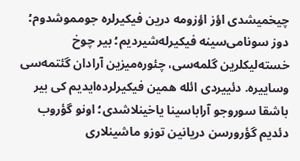چیخمیشدی اؤز اؤزومه درین فیکیرلره جومموشدوم؛ دوز سونامی‌سینه فیکیرله‌شیردیم؛ بیر چوخ خسته‌لیکلرین گلمه‌سی، چئوره‌میزین آرادان گئتمه‌سی وساییره. دئییردی ائله همین فیکیرلرده‌ایدیم کی بیر باشقا سوروجو آراباسینا یاخینلاشدی؛ اونو گؤروب دئدیم گؤرورسن دریانین توزو ماشینلاری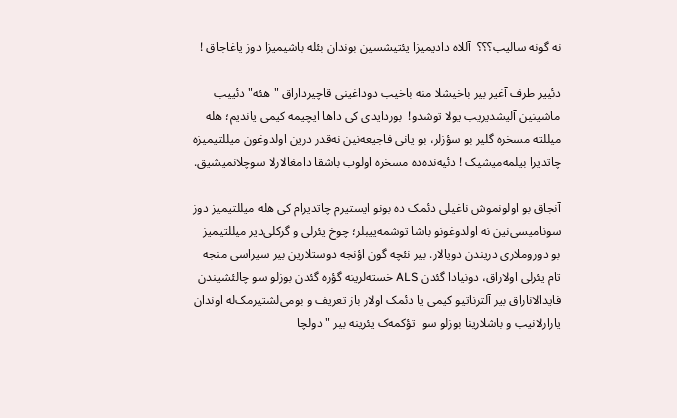نه گونه سالیب؟؟؟  آللاه دادیمیزا یئتیشسین بوندان بئله باشیمیزا دوز یاغاجاق !

دئییر طرف آغیر بیر باخیشلا منه باخیب دوداغینی قاچیرداراق "هئه" دئییب ماشینین آلیشدیریب یولا توشدو!  بوردایدی کی داها ایچیمه‌ کیمی یاندیم؛ هله میللته مسخره گلیر بو سؤزلر، بو یانی فاجیعه‌نین نه‌قدر درین اولدوغون میللتیمیزه چاتدیرا بیلمه‌میشیک ! دئیه‌نده‌ده مسخره اولوب باشقا دامغالارلا سوچلانمیشیق.

آنجاق بو اولونموش ناغیلی دئمک ده بونو ایستیرم چاتدیرام کی هله میللتیمیز دوز سونامیسی‌نین نه اولدوغونو باشا توشمه‌ییبلر؛ چوخ یئرلی و گرکلی‌دیر میللتیمیز بو دوروملاری دریندن دویالار. بیر نئچه گون اؤنجه دوستلارین بیر سیراسی منجه تام یئرلی اولاراق، دونیادا گئدن ALS خسته‌لرینه گؤره گئدن بوزلو سو چالئشیندن فایدالاناراق بیر آلترناتیو کیمی یا دئمک اولار باز تعریف و بومی‌لشتیرمک‌له اوندان یارارلانیب و باشلارینا بوزلو سو  تؤکمه‌ک یئرینه بیر "دولچا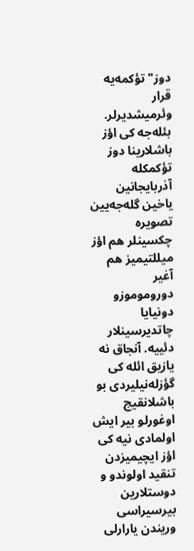دوز" تؤکمه‌یه قرار وئرمیشدیرلر.  بئله‌جه کی اؤز باشلارینا دوز تؤکمکله‌ آذربایجانین یاخین گله‌جه‌یین تصویره چکسینلر هم اؤز میللتیمیز هم آغیر دوروموموزو دونیایا چاتدیرسینلار دئییه. آنجاق نه یازیق ائله کی گؤزله‌نیلیردی بو باشلانقیج اوغورلو بیر ایش اولمادی نیه کی اؤز ایچیمیزدن تنقید اولوندو و دوستلارین بیرسیراسی وریندن یارارلی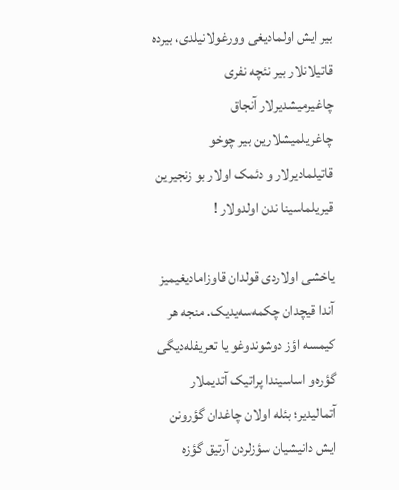بیر ایش اولمادیغی وورغولانیلدی، بیرده قاتیلانلار بیر نئچه نفری چاغیرمیشدیرلار آنجاق چاغریلمیشلارین بیر چوخو قاتیلمادیرلار و دئمک اولار بو زنجیرین قیریلماسینا ندن اولدولار !

یاخشی اولاردی قولدان قاوزامادیغیمیز آندا قیچدان چکمه‌سه‌یدیک. منجه هر کیمسه اؤز دوشوندوغو یا تعریفله‌دیگی گؤره‌و اساسیندا پراتیک آتدیملار آتمالیدیر؛ بئله اولان چاغدان گؤرونن ایش دانیشیان سؤزلردن آرتیق گؤزه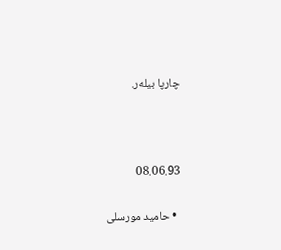چارپا بیله‌ر.



08.06.93

  • حامید مورسلی